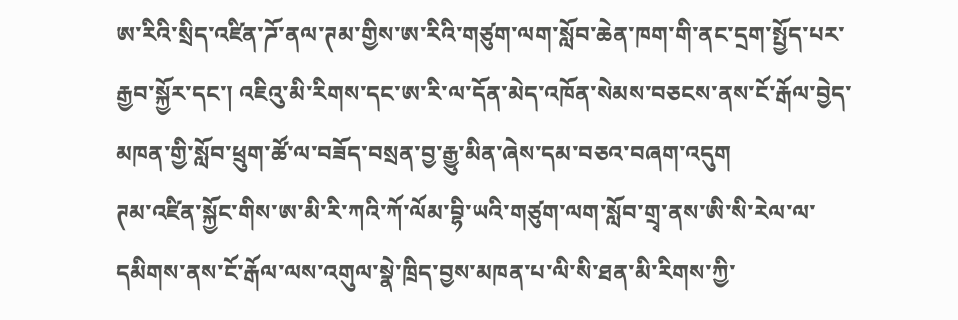ཨ་རིའི་སྲིད་འཛིན་ཌོ་ནལ་ཊམ་གྱིས་ཨ་རིའི་གཙུག་ལག་སློབ་ཆེན་ཁག་གི་ནང་དྲག་སྤྱོད་པར་རྒྱབ་སྐྱོར་དང་། འཇིའུ་མི་རིགས་དང་ཨ་རི་ལ་དོན་མེད་འཁོན་སེམས་བཅངས་ནས་ངོ་རྒོལ་བྱེད་མཁན་གྱི་སློབ་ཕྲུག་ཚོ་ལ་བཟོད་བསྲན་བྱ་རྒྱུ་མིན་ཞེས་དམ་བཅའ་བཞག་འདུག
ཊམ་འཛིན་སྐྱོང་གིས་ཨ་མི་རི་ཀའི་ཀོ་ལོམ་བྷི་ཡའི་གཙུག་ལག་སློབ་གྲྭ་ནས་ཨི་སི་རེལ་ལ་དམིགས་ནས་ངོ་རྒོལ་ལས་འགུལ་སྣེ་ཁྲིད་བྱས་མཁན་པ་ལི་སི་ཐན་མི་རིགས་ཀྱི་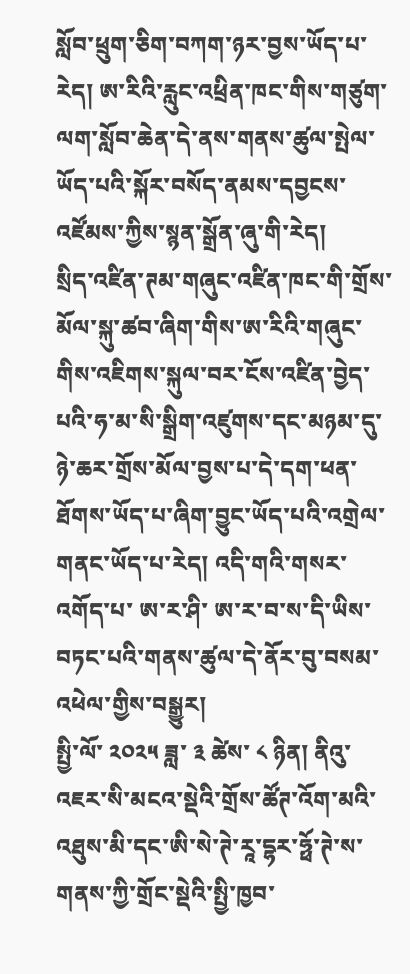སློབ་ཕྲུག་ཅིག་བཀག་ཉར་བྱས་ཡོད་པ་རེད། ཨ་རིའི་རླུང་འཕྲིན་ཁང་གིས་གཙུག་ལག་སློབ་ཆེན་དེ་ནས་གནས་ཚུལ་སྤེལ་ཡོད་པའི་སྐོར་བསོད་ནམས་དབྱངས་འཛོམས་ཀྱིས་སྙན་སྒྲོན་ཞུ་གི་རེད།
སྲིད་འཛིན་ཊམ་གཞུང་འཛིན་ཁང་གི་གྲོས་མོལ་སྐུ་ཚབ་ཞིག་གིས་ཨ་རིའི་གཞུང་གིས་འཇིགས་སྐུལ་བར་ངོས་འཛིན་བྱེད་པའི་ཧ་མ་སི་སྒྲིག་འཛུགས་དང་མཉམ་དུ་ཉེ་ཆར་གྲོས་མོལ་བྱས་པ་དེ་དག་ཕན་ཐོགས་ཡོད་པ་ཞིག་བྱུང་ཡོད་པའི་འགྲེལ་གནང་ཡོད་པ་རེད། འདི་གའི་གསར་འགོད་པ་ ཨ་ར་ཤི་ ཨ་ར་བ་ས་དི་ཡིས་བཏང་པའི་གནས་ཚུལ་དེ་ནོར་བུ་བསམ་འཕེལ་གྱིས་བསྒྱུར།
སྤྱི་ལོ་ ༢༠༢༥ ཟླ་ ༣ ཚེས་ ༨ ཉིན། ནིའུ་འཇར་སི་མངའ་སྡེའི་གྲོས་ཚོཊ་འོག་མའི་འཐུས་མི་དང་ཨི་སེ་ཊེ་རཱ་དྷར་ཧྥོ་ཊེ་ས་གནས་ཀྱི་གྲོང་སྡེའི་སྤྱི་ཁྱབ་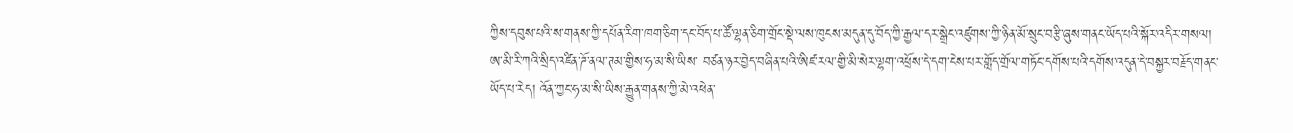ཀྱིས་དབུས་པའི་ས་གནས་ཀྱི་དཔོན་རིག་ཁག་ཅིག་དང་བོད་པ་ཚོ་ལྷན་ཅིག་གྲོང་སྡེ་ལས་ཁུངས་མདུན་དུ་བོད་ཀྱི་རྒྱལ་དར་སྒྲེང་འཛུགས་ཀྱི་ཉིན་མོ་སྲུང་བརྩི་ཞུས་གནང་ཡོད་པའི་སྐོར་འདིར་གསལ།
ཨ་མི་རི་ཀའི་སྲིད་འཛིན་ཌོ་ནལ་ཊམ་གྱིས་ཧ་མ་སི་ཡིས་ བཙན་ཉར་བྱེད་བཞིན་པའི་ཨིཛ་རལ་གྱི་མི་སེར་ལྷག་འཕྲོས་དེ་དག་ངེས་པར་གློད་གྲོལ་གཏོང་དགོས་པའི་དགོས་འདུན་དེ་བསྐྱར་བརྗོད་གནང་ཡོད་པ་རེད། འོན་ཀྱང་ཧ་མ་སི་ཡིས་རྒྱུན་གནས་ཀྱི་མེ་འཕེན་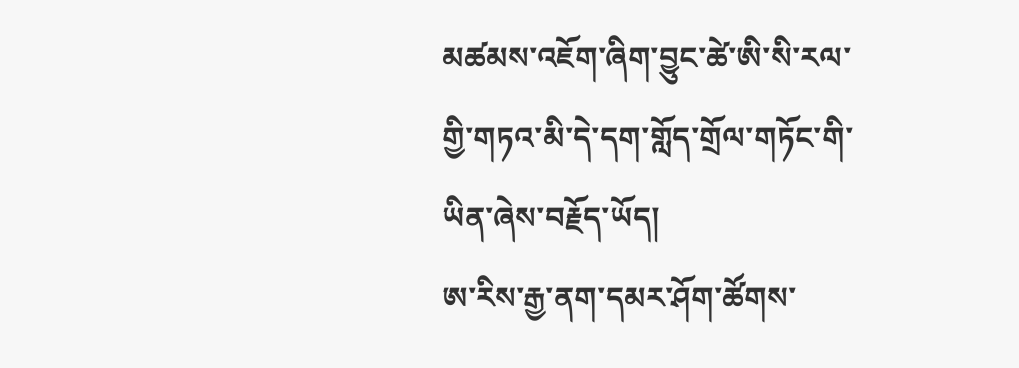མཚམས་འཇོག་ཞིག་བྱུང་ཚེ་ཨི་སི་རལ་གྱི་གཏའ་མི་དེ་དག་གློད་གྲོལ་གཏོང་གི་ཡིན་ཞེས་བརྗོད་ཡོད།
ཨ་རིས་རྒྱ་ནག་དམར་ཤོག་ཚོགས་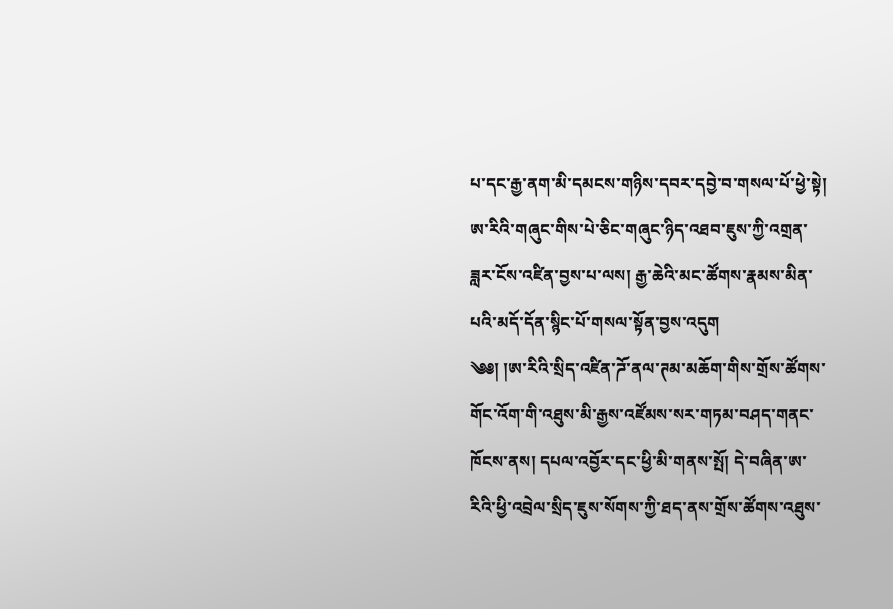པ་དང་རྒྱ་ནག་མི་དམངས་གཉིས་དབར་དབྱེ་བ་གསལ་པོ་ཕྱེ་སྟེ། ཨ་རིའི་གཞུང་གིས་པེ་ཅིང་གཞུང་ཉིད་འཐབ་ཇུས་ཀྱི་འགྲན་ཟླར་ངོས་འཛིན་བྱས་པ་ལས། རྒྱ་ཆེའི་མང་ཚོགས་རྣམས་མིན་པའི་མདོ་དོན་སྙིང་པོ་གསལ་སྟོན་བྱས་འདུག
༄༅། །ཨ་རིའི་སྲིད་འཛིན་ཌོ་ནལ་ཊམ་མཆོག་གིས་གྲོས་ཚོགས་གོང་འོག་གི་འཐུས་མི་རྒྱས་འཛོམས་སར་གཏམ་བཤད་གནང་ཁོངས་ནས། དཔལ་འབྱོར་དང་ཕྱི་མི་གནས་སྤོ། དེ་བཞིན་ཨ་རིའི་ཕྱི་འབྲེལ་སྲིད་ཇུས་སོགས་ཀྱི་ཐད་ནས་གྲོས་ཚོགས་འཐུས་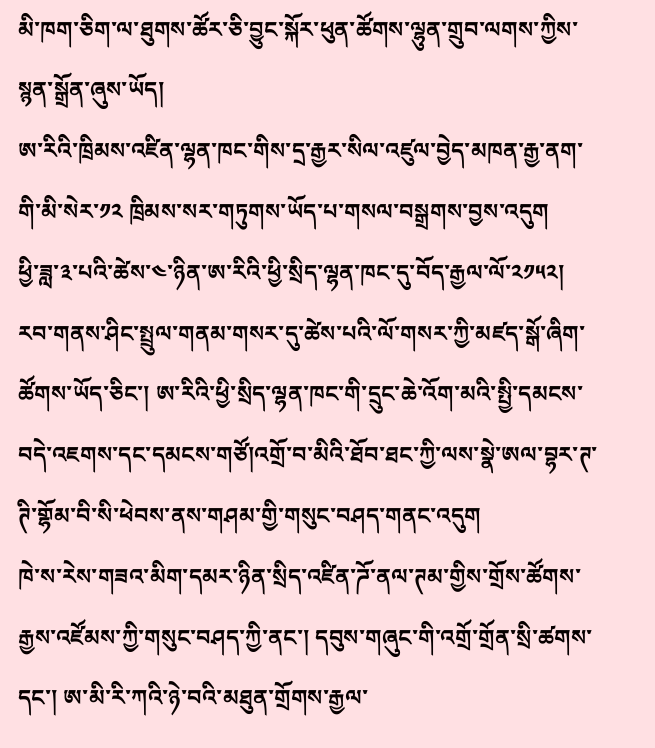མི་ཁག་ཅིག་ལ་ཐུགས་ཚོར་ཅི་བྱུང་སྐོར་ཕུན་ཚོགས་ལྷུན་གྲུབ་ལགས་ཀྱིས་སྙན་སྒྲོན་ཞུས་ཡོད།
ཨ་རིའི་ཁྲིམས་འཛིན་ལྷན་ཁང་གིས་དྲ་རྒྱར་སིལ་འཛུལ་བྱེད་མཁན་རྒྱ་ནག་གི་མི་སེར་༡༢ ཁྲིམས་སར་གཏུགས་ཡོད་པ་གསལ་བསྒྲགས་བྱས་འདུག
ཕྱི་ཟླ་༣་པའི་ཚེས་༤་ཉིན་ཨ་རིའི་ཕྱི་སྲིད་ལྷན་ཁང་དུ་བོད་རྒྱལ་ལོ་༢༡༥༢། རབ་གནས་ཤིང་སྤྲུལ་གནམ་གསར་དུ་ཚེས་པའི་ལོ་གསར་ཀྱི་མཛད་སྒོ་ཞིག་ཚོགས་ཡོད་ཅིང་། ཨ་རིའི་ཕྱི་སྲིད་ལྷན་ཁང་གི་དྲུང་ཆེ་འོག་མའི་སྤྱི་དམངས་བདེ་འཇགས་དང་དམངས་གཙོ།འགྲོ་བ་མིའི་ཐོབ་ཐང་ཀྱི་ལས་སྣེ་ཨལ་བྷར་ཊ་ཊི་གྷོམ་བི་སི་ཕེབས་ནས་གཤམ་གྱི་གསུང་བཤད་གནང་འདུག
ཁེ་ས་རེས་གཟའ་མིག་དམར་ཉིན་སྲིད་འཛིན་ཌོ་ནལ་ཊམ་གྱིས་གྲོས་ཚོགས་རྒྱས་འཛོམས་ཀྱི་གསུང་བཤད་ཀྱི་ནང་། དབུས་གཞུང་གི་འགྲོ་གྲོན་སྲི་ཚགས་དང་། ཨ་མི་རི་ཀའི་ཉེ་བའི་མཐུན་གྲོགས་རྒྱལ་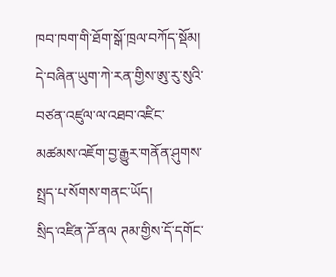ཁབ་ཁག་གི་ཐོག་སྒོ་ཁྲལ་བཀོད་སྡོམ། དེ་བཞིན་ཡུག་ཀེ་རན་གྱིས་ཨུ་རུ་སུའི་བཙན་འཛུལ་ལ་འཐབ་འཛིང་མཚམས་འཇོག་བྱ་རྒྱུར་གནོན་ཤུགས་སྤྲད་པ་སོགས་གནང་ཡོད།
སྲིད་འཛིན་ཌོ་ནལ ཊམ་གྱིས་དོ་དགོང་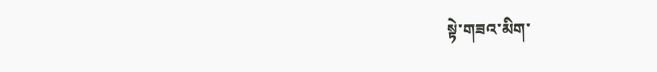སྟེ་གཟའ་མིག་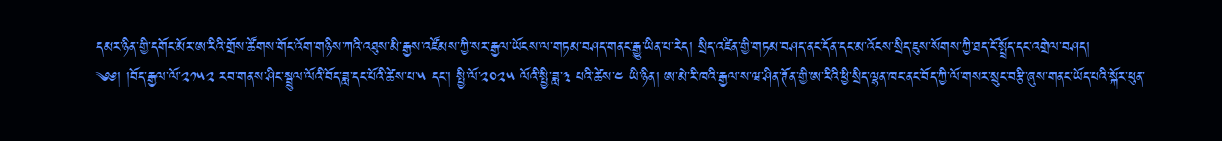དམར་ཉིན་གྱི་དགོང་མོར་ཨ་རིའི་གྲོས་ཚོགས་གོང་འོག་གཉིས་ཀའི་འཐུས་མི་རྒྱས་འཛོམས་ཀྱི་སར་རྒྱལ་ཡོངས་ལ་གཏམ་བཤད་གནང་རྒྱུ་ཡིན་པ་རེད། སྲིད་འཛིན་གྱི་གཏམ་བཤད་ནང་དོན་དང་མ་འོངས་སྲིད་ཇུས་སོགས་ཀྱི་ཐད་ངོ་སྤྲོད་དང་འགྲེལ་བཤད།
༄༅། །བོད་རྒྱལ་ལོ་༢༡༥༢ རབ་གནས་ཤིང་སྦྲུལ་ལོའི་བོད་ཟླ་དང་པོའི་ཚེས་པ་༥ དང་། སྤྱི་ལོ་༢༠༢༥ ལོའི་སྤྱི་ཟླ་༣ པའི་ཚེས་༤ ཡི་ཉིན། ཨ་མེ་རི་ཁའི་རྒྱལ་ས་ཝ་ཤིན་ཊོན་གྱི་ཨ་རིའི་ཕྱི་སྲིད་ལྷན་ཁང་ནང་བོད་ཀྱི་ལོ་གསར་སྲུང་བརྩི་ཞུས་གནང་ཡོད་པའི་སྐོར་ཕུན་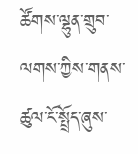ཚོགས་ལྷུན་གྲུབ་ལགས་ཀྱིས་གནས་ཚུལ་ངོ་སྤྲོད་ཞུས་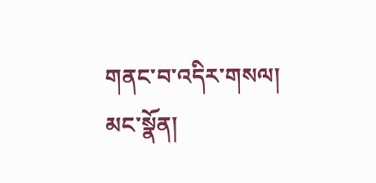གནང་བ་འདིར་གསལ།
མང་སྣོན།